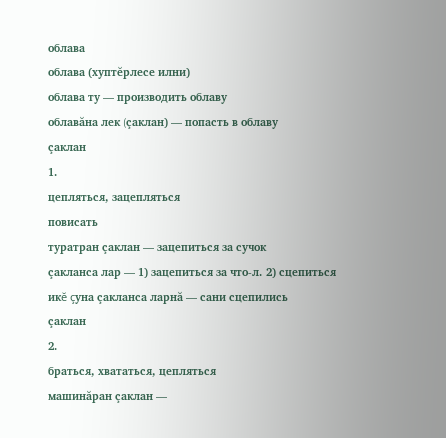облава
облава (хуптĕрлесе илни)
облава ту — производить облаву
облавăна лек (çаклан) — попасть в облаву
çаклан
1.
цепляться, зацепляться
повисать
туратран çаклан — зацепиться за сучок
çакланса лар — 1) зацепиться за что-л. 2) сцепиться
икĕ çуна çакланса ларнă — сани сцепились
çаклан
2.
браться, хвататься, цепляться
машинăран çаклан —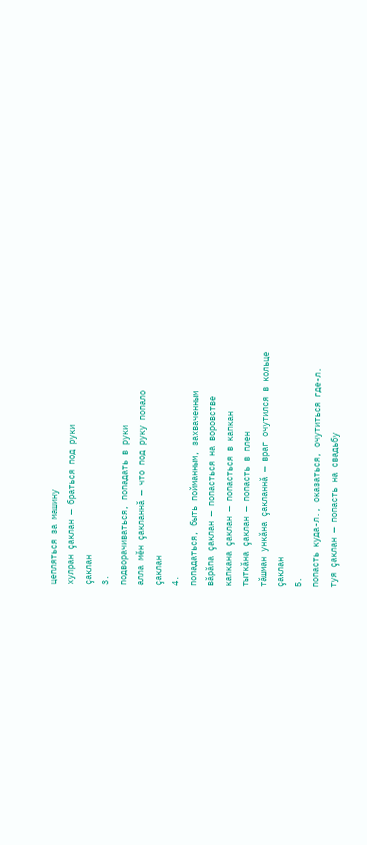цепляться за машину
хулран çаклан — браться под руки
çаклан
3.
подворачиваться, попадать в руки
алла мĕн çакланнă — что под руку попало
çаклан
4.
попадаться, быть пойманным, захваченным
вăрăпа çаклан — попасться на воровстве
капкана çаклан — попасться в капкан
тыткăна çаклан — попасть в плен
тăшман ункăна çакланнă — враг очутился в кольце
çаклан
5.
попасть куда-л., оказаться, очутиться где-л.
туя çаклан — попасть на свадьбу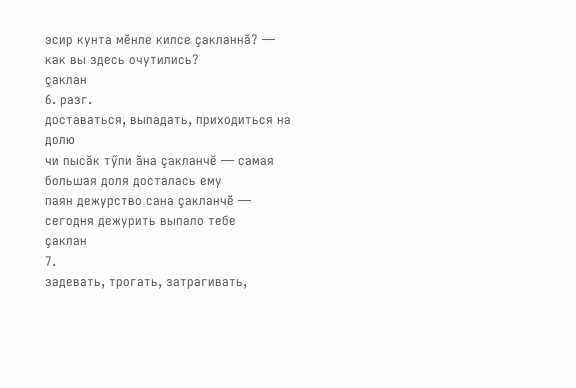эсир кунта мĕнле килсе çакланнă? — как вы здесь очутились?
çаклан
6. разг.
доставаться, выпадать, приходиться на долю
чи пысăк тӳпи ăна çакланчĕ — самая большая доля досталась ему
паян дежурство сана çакланчĕ — сегодня дежурить выпало тебе
çаклан
7.
задевать, трогать, затрагивать,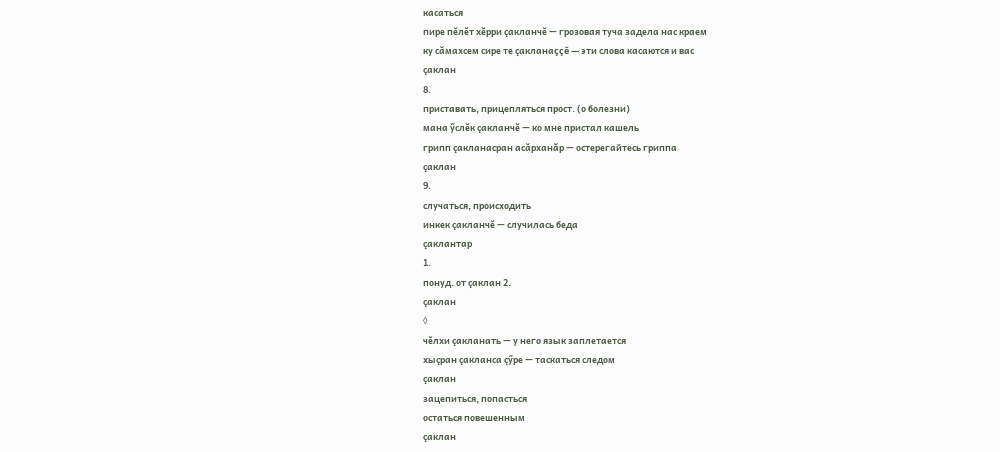касаться
пире пĕлĕт хĕрри çакланчĕ — грозовая туча задела нас краем
ку сăмахсем сире те çакланаççĕ — эти слова касаются и вас
çаклан
8.
приставать, прицепляться прост. (о болезни)
мана ӳслĕк çакланчĕ — ко мне пристал кашель
грипп çакланасран асăрханăр — остерегайтесь гриппа
çаклан
9.
случаться, происходить
инкек çакланчĕ — случилась беда
çаклантар
1.
понуд. от çаклан 2.
çаклан
◊
чĕлхи çакланать — у него язык заплетается
хыçран çакланса çӳре — таскаться следом
çаклан
зацепиться, попасться
остаться повешенным
çаклан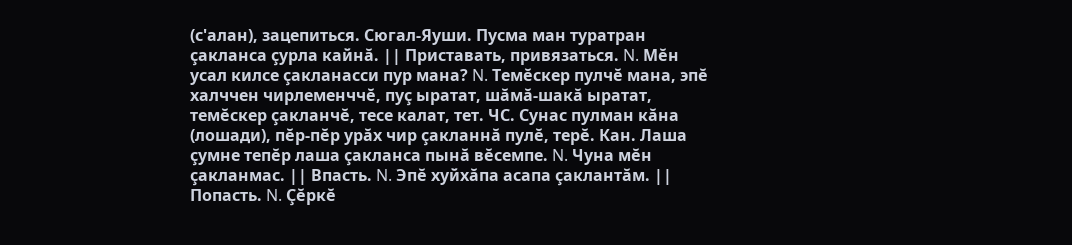(с'алан), зацепиться. Сюгал-Яуши. Пусма ман туратран çакланса çурла кайнă. || Приставать, привязаться. N. Мĕн усал килсе çакланасси пур мана? N. Темĕскер пулчĕ мана, эпĕ халччен чирлеменччĕ, пуç ыратат, шăмă-шакă ыратат, темĕскер çакланчĕ, тесе калат, тет. ЧС. Сунас пулман кăна (лошади), пĕр-пĕр урăх чир çакланнă пулĕ, терĕ. Кан. Лаша çумне тепĕр лаша çакланса пынă вĕсемпе. N. Чуна мĕн çакланмас. || Впасть. N. Эпĕ хуйхăпа асапа çаклантăм. || Попасть. N. Çĕркĕ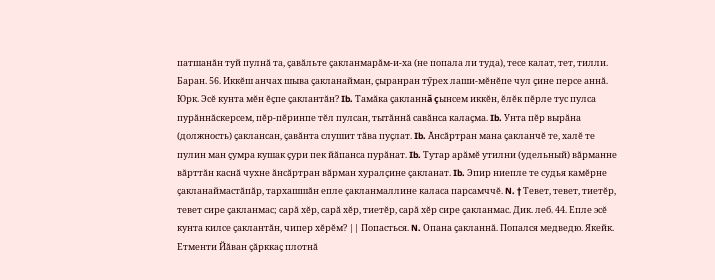патшанăн туй пулнă та, çавăльте çакланмарăм-и-ха (не попала ли туда), тесе калат, тет, тилли. Баран. 56. Иккĕш анчах шыва çакланайман, çыранран тӳрех лаши-мĕнĕпе чул çине персе аннă. Юрк. Эсĕ кунта мĕн ĕçпе çаклантăн? Ib. Тамăка çакланнă çынсем иккĕн, ĕлĕк пĕрле тус пулса пурăннăскерсем, пĕр-пĕринпе тĕл пулсан, тытăннă савăнса калаçма. Ib. Унта пĕр вырăна (должность) çаклансан, çавăнта слушит тăва пуçлат. Ib. Ăнсăртран мана çакланчĕ те, халĕ те пулин ман çумра кушак çури пек йăпанса пурăнат. Ib. Тутар арăмĕ утилни (удельный) вăрманне вăрттăн каснă чухне ăнсăртран вăрман хуралçине çакланат. Ib. Эпир ниепле те судья камĕрне çакланаймастăпăр, тархашшăн епле çакланмаллине каласа парсамччĕ. N. † Тевет, тевет, тиетĕр, тевет сире çакланмас; сарă хĕр, сарă хĕр, тиетĕр, сарă хĕр сире çакланмас. Дик. леб. 44. Епле эсĕ кунта килсе çаклантăн, чипер хĕрĕм? || Попасться. N. Опана çакланнă. Попался медведю. Якейк. Етменти Йăван çăрккаç плотнă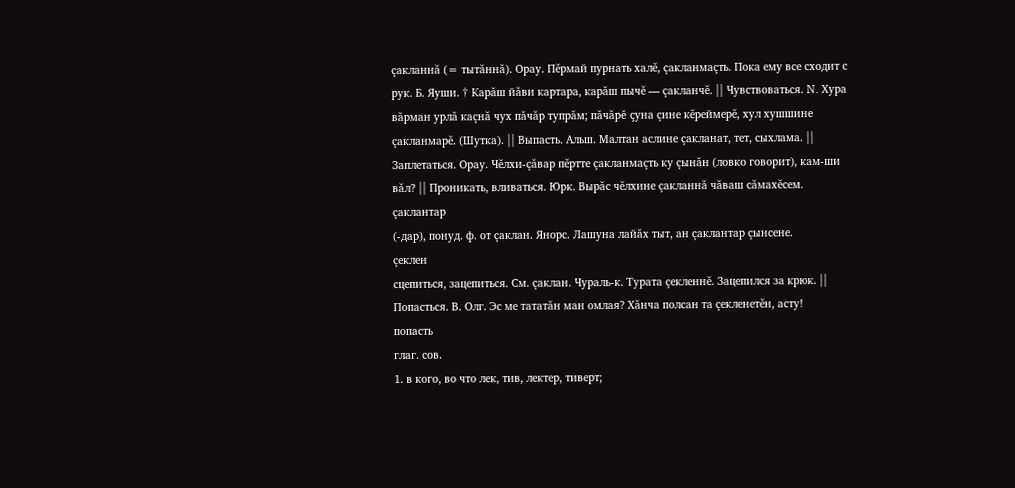çакланнă (= тытăннă). Орау. Пĕрмай пурнать халĕ, çакланмаçть. Пока ему все сходит с рук. Б. Яуши. † Карăш йăви картара, карăш пычĕ — çакланчĕ. || Чувствоваться. N. Хура вăрман урлă каçнă чух пăчăр тупрăм; пăчăрĕ çуна çине кĕреймерĕ, хул хушшине çакланмарĕ. (Шутка). || Выпасть. Альш. Малтан аслине çакланат, тет, сыхлама. || Заплетаться. Орау. Чĕлхи-çăвар пĕртте çакланмаçть ку çынăн (ловко говорит), кам-ши вăл? || Проникать, вливаться. Юрк. Вырăс чĕлхине çакланнă чăваш сăмахĕсем.
çаклантар
(-дар), понуд. ф. от çаклан. Янорс. Лашуна лайăх тыт, ан çаклантар çынсене.
çеклен
сцепиться, зацепиться. См. çаклан. Чураль-к. Турата çекленнĕ. Зацепился за крюк. || Попасться. В. Олг. Эс ме тататăн ман омлая? Хăнча полсан та çекленетĕн, асту!
попасть
глаг. сов.
1. в кого, во что лек, тив, лектер, тиверт;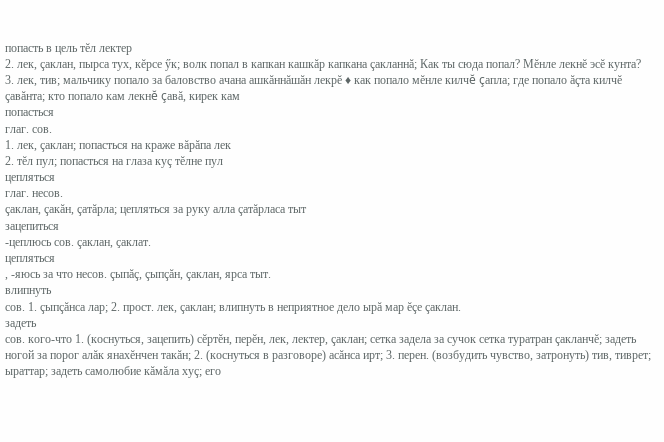попасть в цель тĕл лектер
2. лек, çаклан, пырса тух, кĕрсе ӳк; волк попал в капкан кашкăр капкана çакланнă; Как ты сюда попал? Мĕнле лекнĕ эсĕ кунта?
3. лек, тив; мальчику попало за баловство ачана ашкăннăшăн лекрĕ ♦ как попало мĕнле килчĕ çапла; где попало ăçта килчĕ çавăнта; кто попало кам лекнĕ çавă, кирек кам
попасться
глаг. сов.
1. лек, çаклан; попасться на краже вăрăпа лек
2. тĕл пул; попасться на глаза куç тĕлне пул
цепляться
глаг. несов.
çаклан, çакăн, çатăрла; цепляться за руку алла çатăрласа тыт
зацепиться
-цеплюсь сов. çаклан, ҫаклат.
цепляться
, -яюсь за что несов. çыпăç, çыпçăн, çаклан, ярса тыт.
влипнуть
сов. 1. çыпçăнса лар; 2. прост. лек, çаклан; влипнуть в неприятное дело ырă мар ĕçе çаклан.
задеть
сов. кого-что 1. (коснуться, зацепить) сĕртĕн, перĕн, лек, лектер, çаклан; сетка задела за сучок сетка туратран çакланчĕ; задеть ногой за порог алăк янахĕнчен такăн; 2. (коснуться в разговоре) асăнса ирт; 3. перен. (возбудить чувство, затронуть) тив, тиврет; ыраттар; задеть самолюбие кăмăла хуç; его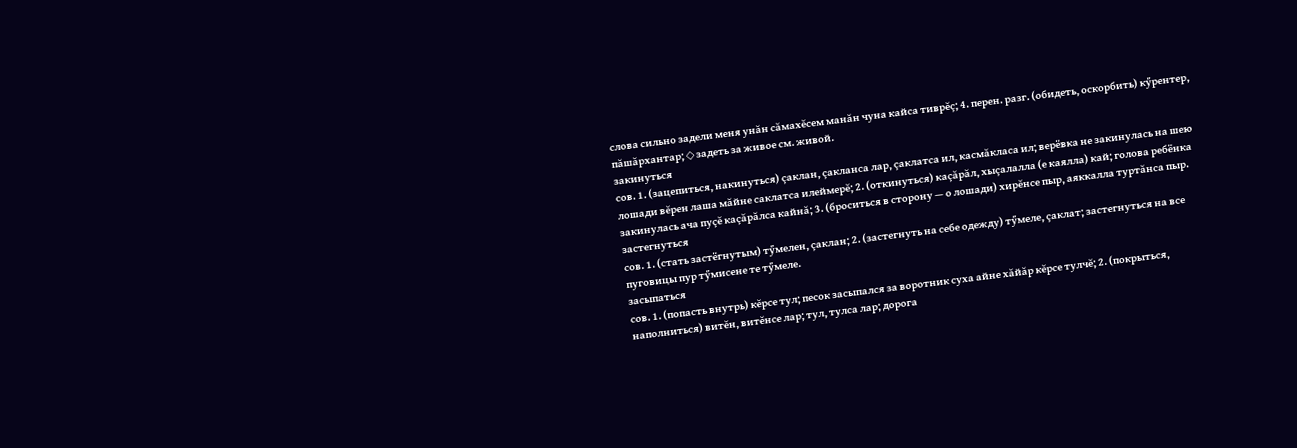слова сильно задели меня унăн сăмахĕсем манăн чуна кайса тиврĕç; 4. перен. разг. (обидеть, оскорбить) кӳрентер, пăшăрхантар; ◇ задеть за живое см. живой.
закинуться
сов. 1. (зацепиться, накинуться) çаклан, çакланса лар, çаклатса ил, касмăкласа ил; верёвка не закинулась на шею лошади вĕрен лаша мăйне саклатса илеймерĕ; 2. (откинуться) каçăрăл, хыçалалла (е каялла) кай; голова ребёнка закинулась ача пуçĕ каçăрăлса кайнă; 3. (броситься в сторону — о лошади) хирĕнсе пыр, аяккалла туртăнса пыр.
застегнуться
сов. 1. (стать застёгнутым) тӳмелен, çаклан; 2. (застегнуть на себе одежду) тӳмеле, çаклат; застегнуться на все пуговицы пур тӳмисене те тӳмеле.
засыпаться
сов. 1. (попасть внутрь) кĕрсе тул; песок засыпался за воротник суха айне хăйăр кĕрсе тулчĕ; 2. (покрыться, наполниться) витĕн, витĕнсе лар; тул, тулса лар; дорога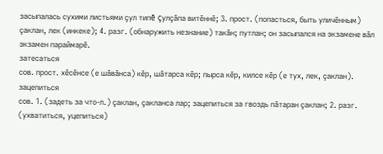засыпалась сухими листьями çул типĕ çулçăпа витĕннĕ; 3. прост. (попасться, быть уличённым) çаклан, лек (инкеке); 4. разг. (обнаружить незнание) такăн; путлан; он засыпался на экзамене вăл экзамен параймарĕ.
затесаться
сов. прост. хĕсĕнсе (е шăвăнса) кĕр, шăтарса кĕр; пырса кĕр, килсе кĕр (е тух, лек, çаклан).
зацепиться
сов. 1. (задеть за что-л.) çаклан, çакланса лар; зацепиться за гвоздь пăтаран çаклан; 2. разг. (ухватиться, уцепиться)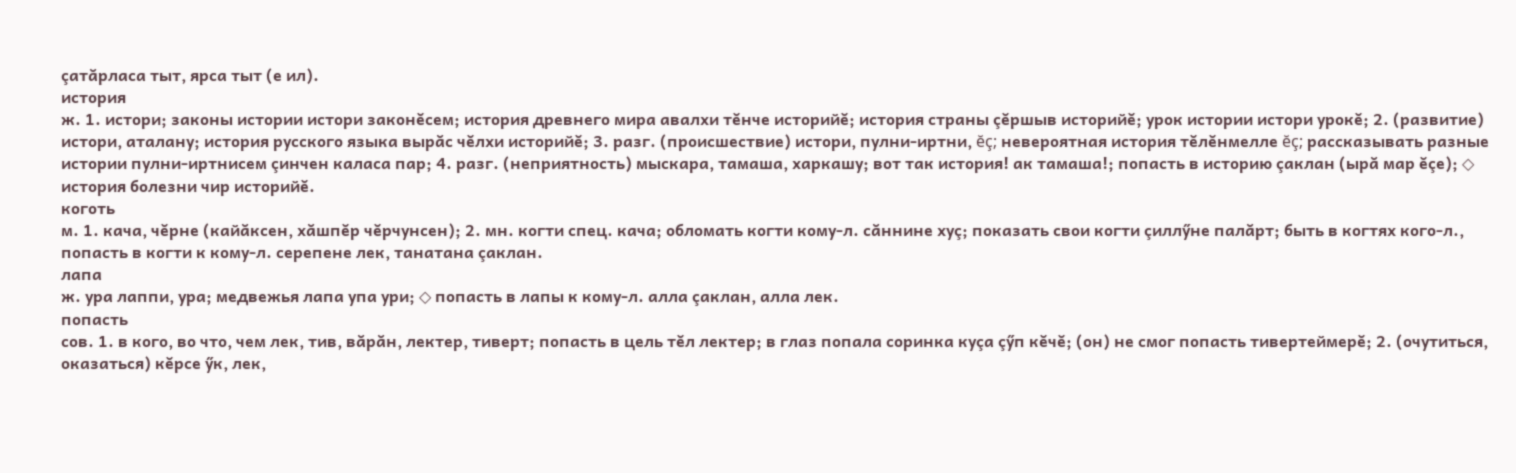çатăрласа тыт, ярса тыт (е ил).
история
ж. 1. истори; законы истории истори законĕсем; история древнего мира авалхи тĕнче историйĕ; история страны çĕршыв историйĕ; урок истории истори урокĕ; 2. (развитие) истори, аталану; история русского языка вырăс чĕлхи историйĕ; 3. разг. (происшествие) истори, пулни-иртни, ĕç; невероятная история тĕлĕнмелле ĕç; рассказывать разные истории пулни-иртнисем çинчен каласа пар; 4. разг. (неприятность) мыскара, тамаша, харкашу; вот так история! ак тамаша!; попасть в историю çаклан (ырă мар ĕçе); ◇ история болезни чир историйĕ.
коготь
м. 1. кача, чĕрне (кайăксен, хăшпĕр чĕрчунсен); 2. мн. когти спец. кача; обломать когти кому-л. сăннине хуç; показать свои когти çиллӳне палăрт; быть в когтях кого-л., попасть в когти к кому-л. серепене лек, танатана çаклан.
лапа
ж. ура лаппи, ура; медвежья лапа упа ури; ◇ попасть в лапы к кому-л. алла çаклан, алла лек.
попасть
сов. 1. в кого, во что, чем лек, тив, вăрăн, лектер, тиверт; попасть в цель тĕл лектер; в глаз попала соринка куçа çӳп кĕчĕ; (он) не смог попасть тивертеймерĕ; 2. (очутиться, оказаться) кĕрсе ӳк, лек,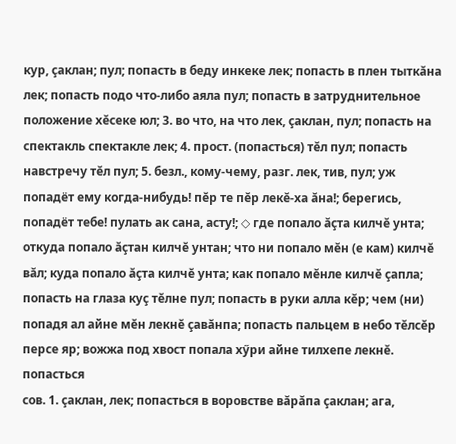кур, çаклан; пул; попасть в беду инкеке лек; попасть в плен тыткăна лек; попасть подо что-либо аяла пул; попасть в затруднительное положение хĕсеке юл; 3. во что, на что лек, çаклан, пул; попасть на спектакль спектакле лек; 4. прост. (попасться) тĕл пул; попасть навстречу тĕл пул; 5. безл., кому-чему, разг. лек, тив, пул; уж попадёт ему когда-нибудь! пĕр те пĕр лекĕ-ха ăна!; берегись, попадёт тебе! пулать ак сана, асту!; ◇ где попало ăçта килчĕ унта; откуда попало ăçтан килчĕ унтан; что ни попало мĕн (е кам) килчĕ вăл; куда попало ăçта килчĕ унта; как попало мĕнле килчĕ çапла; попасть на глаза куç тĕлне пул; попасть в руки алла кĕр; чем (ни) попадя ал айне мĕн лекнĕ çавăнпа; попасть пальцем в небо тĕлсĕр персе яр; вожжа под хвост попала хӳри айне тилхепе лекнĕ.
попасться
сов. 1. çаклан, лек; попасться в воровстве вăрăпа çаклан; ага,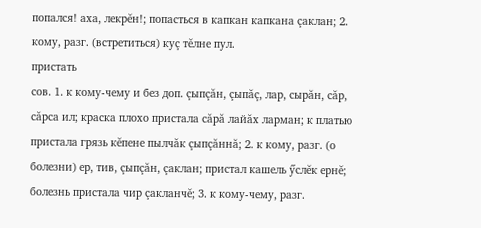попался! аха, лекрĕн!; попасться в капкан капкана çаклан; 2. кому, разг. (встретиться) куç тĕлне пул.
пристать
сов. 1. к кому-чему и без доп. çыпçăн, çыпăç, лар, сырăн, сăр, сăрса ил; краска плохо пристала сăрă лайăх ларман; к платью пристала грязь кĕпене пылчăк çыпçăннă; 2. к кому, разг. (о болезни) ер, тив, çыпçăн, çаклан; пристал кашель ӳслĕк ернĕ; болезнь пристала чир çакланчĕ; 3. к кому-чему, разг.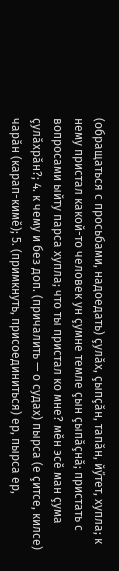(обращаться с просьбами, надоедать) çулăх, çыпçăн, тапăн, йӳтет, хупла; к нему пристал какой-то человек ун çумне темле çын çыпăçнă; пристать с вопросами ыйту парса хупла; что ты пристал ко мне? мĕн эсĕ ман çума çулăхрăн?; 4. к чему и без доп. (причалить — о судах) пырса (е çитсе, килсе) чарăн (карап-кимĕ); 5. (примкнуть, присоединиться) ер, пырса ер,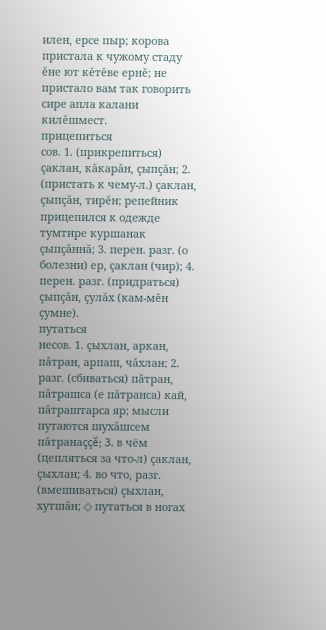илен, ерсе пыр; корова пристала к чужому стаду ĕне ют кĕтĕве ернĕ; не пристало вам так говорить сире апла калани килĕшмест.
прицепиться
сов. 1. (прикрепиться) çаклан, кăкарăн, çыпçăн; 2. (пристать к чему-л.) çаклан, çыпçăн, тирĕн; репейник прицепился к одежде тумтире куршанак çыпçăннă; 3. перен. разг. (о болезни) ер, çаклан (чир); 4. перен. разг. (придраться) çыпçăн, çулăх (кам-мĕн çумне).
путаться
несов. 1. çыхлан, аркан, пăтран, арпаш, чăхлан; 2. разг. (сбиваться) пăтран, пăтрашса (е пăтранса) кай, пăтраштарса яр; мысли путаются шухăшсем пăтранаççĕ; 3. в чём (цепляться за что-л) çаклан, çыхлан; 4. во что, разг. (вмешиваться) çыхлан, хутшăн; ◇ путаться в ногах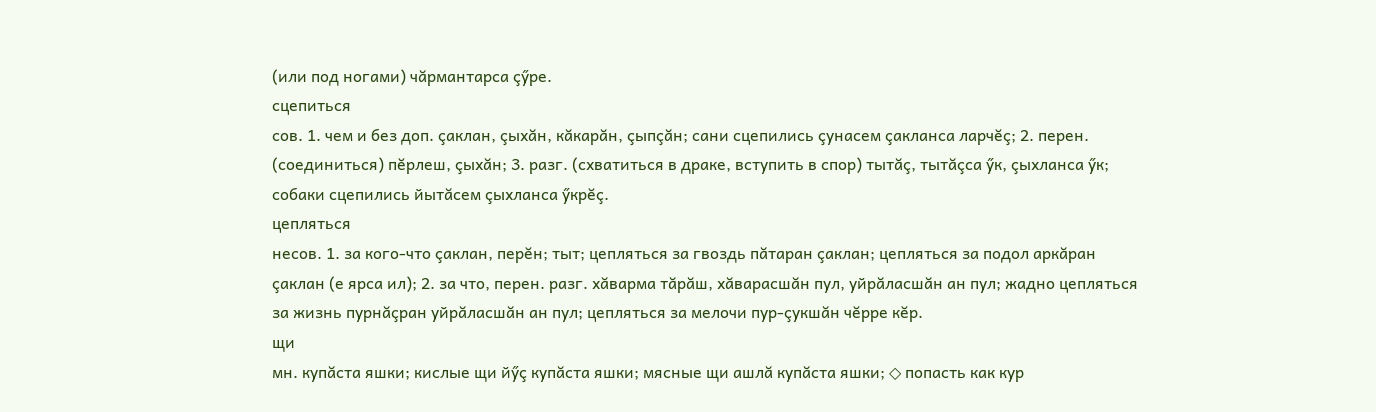(или под ногами) чăрмантарса çӳре.
сцепиться
сов. 1. чем и без доп. çаклан, çыхăн, кăкарăн, çыпçăн; сани сцепились çунасем çакланса ларчĕç; 2. перен. (соединиться) пĕрлеш, çыхăн; 3. разг. (схватиться в драке, вступить в спор) тытăç, тытăçса ӳк, çыхланса ӳк; собаки сцепились йытăсем çыхланса ӳкрĕç.
цепляться
несов. 1. за кого-что çаклан, перĕн; тыт; цепляться за гвоздь пăтаран çаклан; цепляться за подол аркăран çаклан (е ярса ил); 2. за что, перен. разг. хăварма тăрăш, хăварасшăн пул, уйрăласшăн ан пул; жадно цепляться за жизнь пурнăçран уйрăласшăн ан пул; цепляться за мелочи пур-çукшăн чĕрре кĕр.
щи
мн. купăста яшки; кислые щи йӳç купăста яшки; мясные щи ашлă купăста яшки; ◇ попасть как кур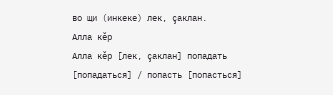во щи (инкеке) лек, çаклан.
Алла кĕр
Алла кĕр [лек, çаклан] попадать [попадаться] / попасть [попасться]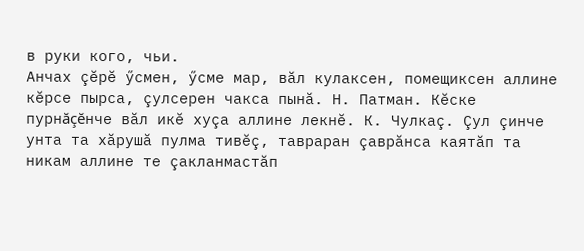в руки кого, чьи.
Анчах çĕрĕ ӳсмен, ӳсме мар, вăл кулаксен, помещиксен аллине кĕрсе пырса, çулсерен чакса пынă. Н. Патман. Кĕске пурнăçĕнче вăл икĕ хуçа аллине лекнĕ. К. Чулкаç. Çул çинче унта та хăрушă пулма тивĕç, тавраран çаврăнса каятăп та никам аллине те çакланмастăп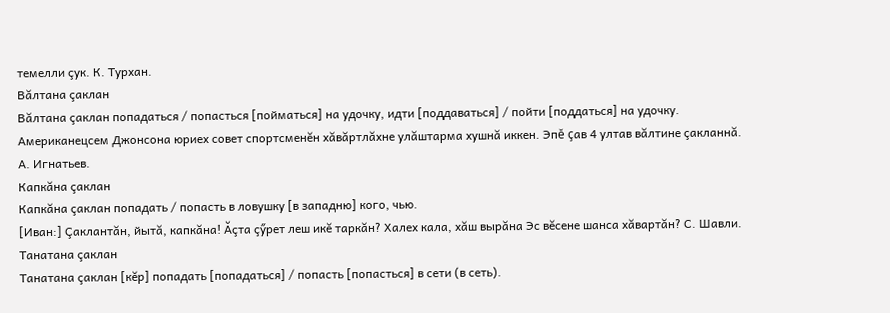темелли çук. К. Турхан.
Вăлтана çаклан
Вăлтана çаклан попадаться / попасться [пойматься] на удочку, идти [поддаваться] / пойти [поддаться] на удочку.
Американецсем Джонсона юриех совет спортсменĕн хăвăртлăхне улăштарма хушнă иккен. Эпĕ çав 4 ултав вăлтине çакланнă. А. Игнатьев.
Капкăна çаклан
Капкăна çаклан попадать / попасть в ловушку [в западню] кого, чью.
[Иван:] Çаклантăн, йытă, капкăна! Ăçта çӳрет леш икĕ таркăн? Халех кала, хăш вырăна Эс вĕсене шанса хăвартăн? С. Шавли.
Танатана çаклан
Танатана çаклан [кĕр] попадать [попадаться] / попасть [попасться] в сети (в сеть).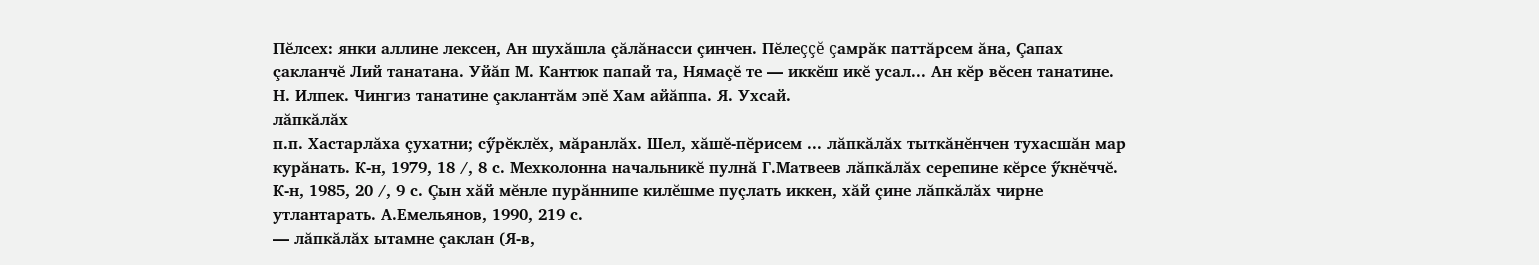Пĕлсех: янки аллине лексен, Ан шухăшла çăлăнасси çинчен. Пĕлеççĕ çамрăк паттăрсем ăна, Çапах çакланчĕ Лий танатана. Уйăп М. Кантюк папай та, Нямаçĕ те — иккĕш икĕ усал... Ан кĕр вĕсен танатине. Н. Илпек. Чингиз танатине çаклантăм эпĕ Хам айăппа. Я. Ухсай.
лăпкăлăх
п.п. Хастарлăха çухатни; сӳрĕклĕх, мăранлăх. Шел, хăшĕ-пĕрисем ... лăпкăлăх тыткăнĕнчен тухасшăн мар курăнать. К-н, 1979, 18 /, 8 с. Мехколонна начальникĕ пулнă Г.Матвеев лăпкăлăх серепине кĕрсе ӳкнĕччĕ. К-н, 1985, 20 /, 9 с. Çын хăй мĕнле пурăннипе килĕшме пуçлать иккен, хăй çине лăпкăлăх чирне утлантарать. А.Емельянов, 1990, 219 с.
— лăпкăлăх ытамне çаклан (Я-в,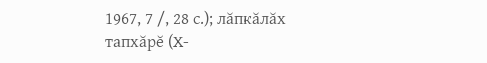1967, 7 /, 28 с.); лăпкăлăх тапхăрĕ (Х-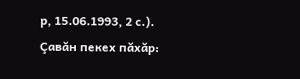р, 15.06.1993, 2 с.).
Çавăн пекех пăхăр: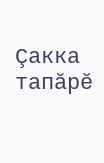Çакка тапăрĕ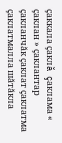çаккала çаклă çаклама « çаклан » çаклантар çакланчăк çаклат çаклатма çаклатмалла шăтăкла